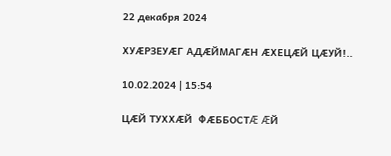22 декабря 2024

ХУÆРЗЕУÆГ АДÆЙМАГÆН ÆХЕЦÆЙ ЦÆУЙ!..

10.02.2024 | 15:54

ЦÆЙ ТУХХÆЙ  ФÆББОСТÆ ÆЙ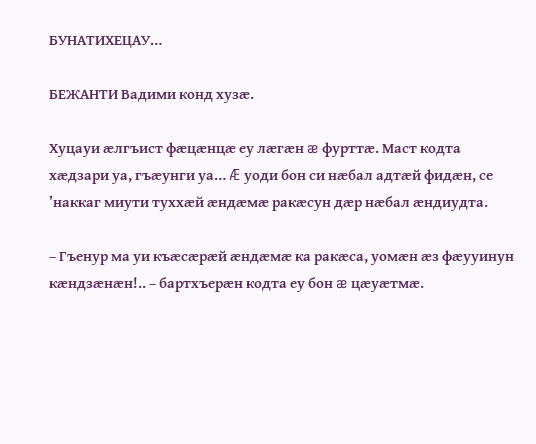БУНАТИХЕЦАУ…

БЕЖАНТИ Вадими конд хузæ.

Хуцауи æлгъист фæцæнцæ еу лæгæн æ фурттæ. Маст кодта хæдзари уа, гъæунги уа… Æ уоди бон си нæбал адтæй фидæн, се ’наккаг миути туххæй æндæмæ ракæсун дæр нæбал æндиудта.

– Гъенур ма уи къæсæрæй æндæмæ ка ракæса, уомæн æз фæууинун кæндзæнæн!.. – бартхъерæн кодта еу бон æ цæуæтмæ.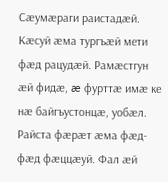Сæумæраги раистадæй. Кæсуй æма тургъæй мети фæд рацудæй. Рамæстгун æй фидæ, æ фурттæ имæ ке нæ байгъустонцæ, уобæл. Райста фæрæт æма фæд-фæд фæццæуй. Фал æй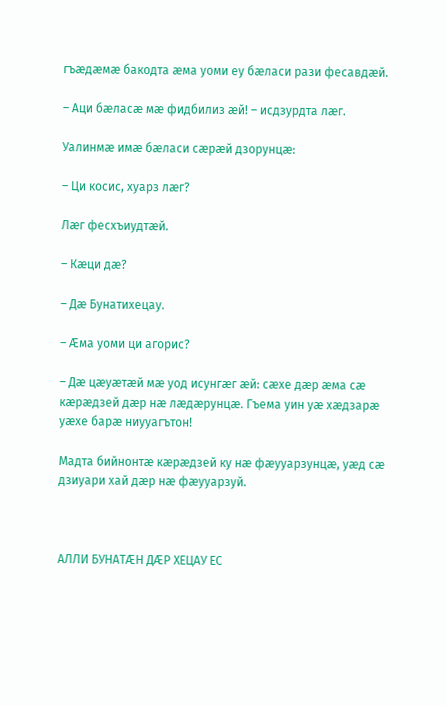гъæдæмæ бакодта æма уоми еу бæласи рази фесавдæй.

– Аци бæласæ мæ фидбилиз æй! – исдзурдта лæг.

Уалинмæ имæ бæласи сæрæй дзорунцæ:

– Ци косис, хуарз лæг?

Лæг фесхъиудтæй.

– Кæци дæ?

– Дæ Бунатихецау.

– Æма уоми ци агорис?

– Дæ цæуæтæй мæ уод исунгæг æй: сæхе дæр æма сæ  кæрæдзей дæр нæ лæдæрунцæ. Гъема уин уæ хæдзарæ уæхе барæ ниууагътон!

Мадта бийнонтæ кæрæдзей ку нæ фæууарзунцæ, уæд сæ дзиуари хай дæр нæ фæууарзуй.



АЛЛИ БУНАТÆН ДÆР ХЕЦАУ ЕС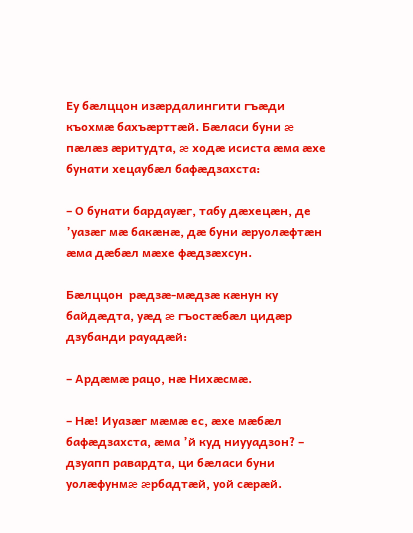Еу бæлццон изæрдалингити гъæди къохмæ бахъæрттæй. Бæласи буни æ пæлæз æритудта, æ ходæ исиста æма æхе бунати хецаубæл бафæдзахста:

– О бунати бардауæг, табу дæхецæн, де ’уазæг мæ бакæнæ, дæ буни æруолæфтæн æма дæбæл мæхе фæдзæхсун.

Бæлццон  рæдзæ-мæдзæ кæнун ку байдæдта, уæд æ гъостæбæл цидæр дзубанди рауадæй:

– Ардæмæ рацо, нæ Нихæсмæ.

– Нæ! Иуазæг мæмæ ес, æхе мæбæл бафæдзахста, æма ’й куд ниууадзон? – дзуапп равардта, ци бæласи буни уолæфунмæ æрбадтæй, уой сæрæй.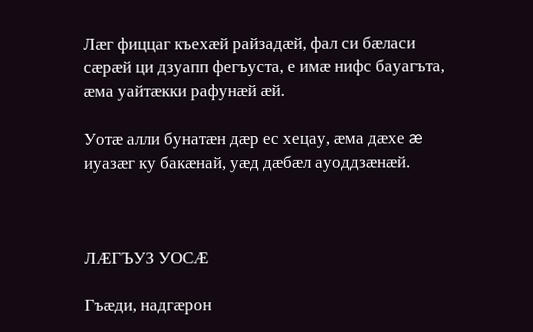Лæг фиццаг къехæй райзадæй, фал си бæласи сæрæй ци дзуапп фегъуста, е имæ нифс бауагъта, æма уайтæкки рафунæй æй.

Уотæ алли бунатæн дæр ес хецау, æма дæхе æ иуазæг ку бакæнай, уæд дæбæл ауоддзæнæй.



ЛÆГЪУЗ УОСÆ

Гъæди, надгæрон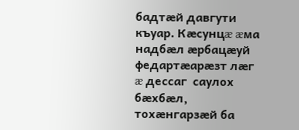бадтæй давгути къуар. Кæсунцæ æма надбæл æрбацæуй федартæарæзт лæг æ дессаг  саулох бæхбæл, тохæнгарзæй ба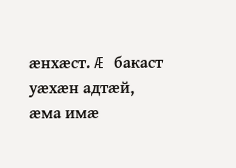æнхæст. Æ бакаст уæхæн адтæй, æма имæ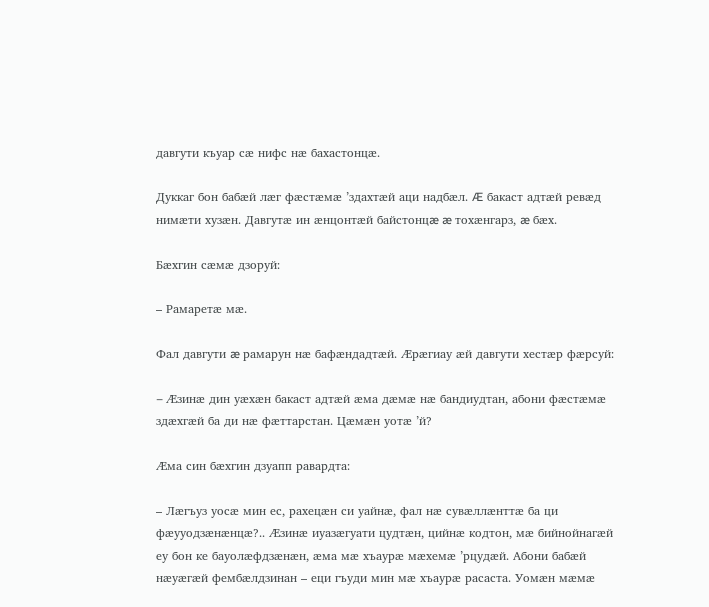давгути къуар сæ нифс нæ бахастонцæ.

Дуккаг бон бабæй лæг фæстæмæ ’здахтæй аци надбæл. Æ бакаст адтæй ревæд нимæти хузæн. Давгутæ ин æнцонтæй байстонцæ æ тохæнгарз, æ бæх.

Бæхгин сæмæ дзоруй:

– Рамаретæ мæ.

Фал давгути æ рамарун нæ бафæндадтæй. Æрæгиау æй давгути хестæр фæрсуй:

– Æзинæ дин уæхæн бакаст адтæй æма дæмæ нæ бандиудтан, абони фæстæмæ здæхгæй ба ди нæ фæттарстан. Цæмæн уотæ ’й?

Æма син бæхгин дзуапп равардта:

– Лæгъуз уосæ мин ес, рахецæн си уайнæ, фал нæ сувæллæнттæ ба ци фæууодзæнæнцæ?.. Æзинæ иуазæгуати цудтæн, цийнæ кодтон, мæ бийнойнагæй еу бон ке бауолæфдзæнæн, æма мæ хъаурæ мæхемæ ’рцудæй. Абони бабæй нæуæгæй фембæлдзинан – еци гъуди мин мæ хъаурæ расаста. Уомæн мæмæ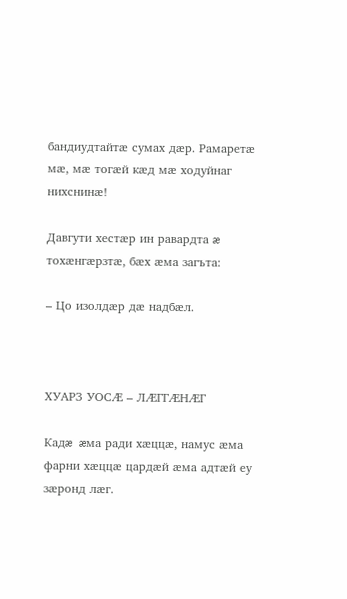бандиудтайтæ сумах дæр. Рамаретæ мæ, мæ тогæй кæд мæ ходуйнаг нихснинæ!

Давгути хестæр ин равардта æ тохæнгæрзтæ, бæх æма загъта:

– Цо изолдæр дæ надбæл.



ХУАРЗ УОСÆ – ЛÆГГÆНÆГ

Кадæ æма ради хæццæ, намус æма фарни хæццæ цардæй æма адтæй еу зæронд лæг.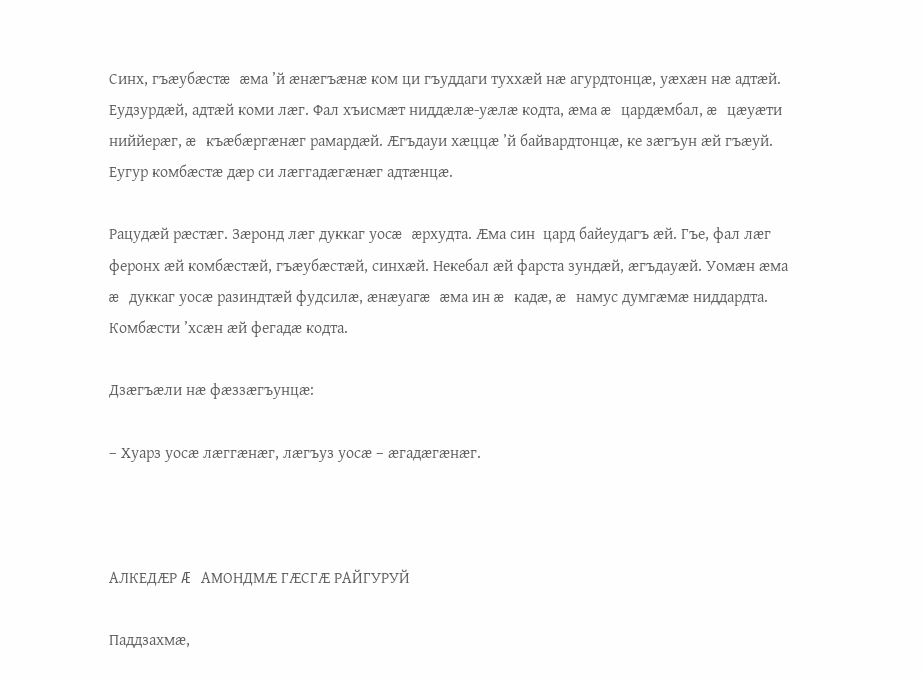Синх, гъæубæстæ æма ’й æнæгъæнæ ком ци гъуддаги туххæй нæ агурдтонцæ, уæхæн нæ адтæй. Еудзурдæй, адтæй коми лæг. Фал хъисмæт ниддæлæ-уæлæ кодта, æма æ цардæмбал, æ цæуæти ниййерæг, æ къæбæргæнæг рамардæй. Æгъдауи хæццæ ’й байвардтонцæ, ке зæгъун æй гъæуй. Еугур комбæстæ дæр си лæггадæгæнæг адтæнцæ.

Рацудæй рæстæг. Зæронд лæг дуккаг уосæ æрхудта. Æма син  цард байеудагъ æй. Гъе, фал лæг феронх æй комбæстæй, гъæубæстæй, синхæй. Некебал æй фарста зундæй, æгъдауæй. Уомæн æма æ дуккаг уосæ разиндтæй фудсилæ, æнæуагæ æма ин æ кадæ, æ намус думгæмæ ниддардта. Комбæсти ’хсæн æй фегадæ кодта.

Дзæгъæли нæ фæззæгъунцæ:

– Хуарз уосæ лæггæнæг, лæгъуз уосæ – æгадæгæнæг.



АЛКЕДÆР Æ АМОНДМÆ ГÆСГÆ РАЙГУРУЙ

Паддзахмæ,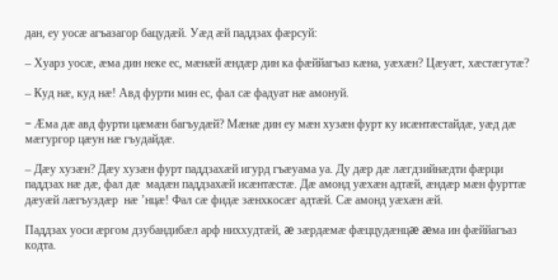дан, еу уосæ агъазагор бацудæй. Уæд æй паддзах фæрсуй:

– Хуарз уосæ, æма дин неке ес, мæнæй æндæр дин ка фæййагъаз кæна, уæхæн? Цæуæт, хæстæгутæ?

– Куд нæ, куд нæ! Авд фурти мин ес, фал сæ фадуат нæ амонуй.

– Æма дæ авд фурти цæмæн багъудæй? Мæнæ дин еу мæн хузæн фурт ку исæнтæстайдæ, уæд дæ  мæгургор цæун нæ гъудайдæ.

– Дæу хузæн? Дæу хузæн фурт паддзахæй игурд гъæуама уа. Ду дæр дæ лæгдзийнæдти фæрци паддзах нæ дæ, фал дæ  мадæн паддзахæй исæнтæстæ. Дæ амонд уæхæн адтæй, æндæр мæн фурттæ дæуæй лæгъуздæр  нæ ’нцæ! Фал сæ фидæ зæнхкосæг адтæй. Сæ амонд уæхæн æй.

Паддзах уоси æргом дзубандибæл арф ниххудтæй, æ зæрдæмæ фæццудæнцæ æма ин фæййагъаз кодта.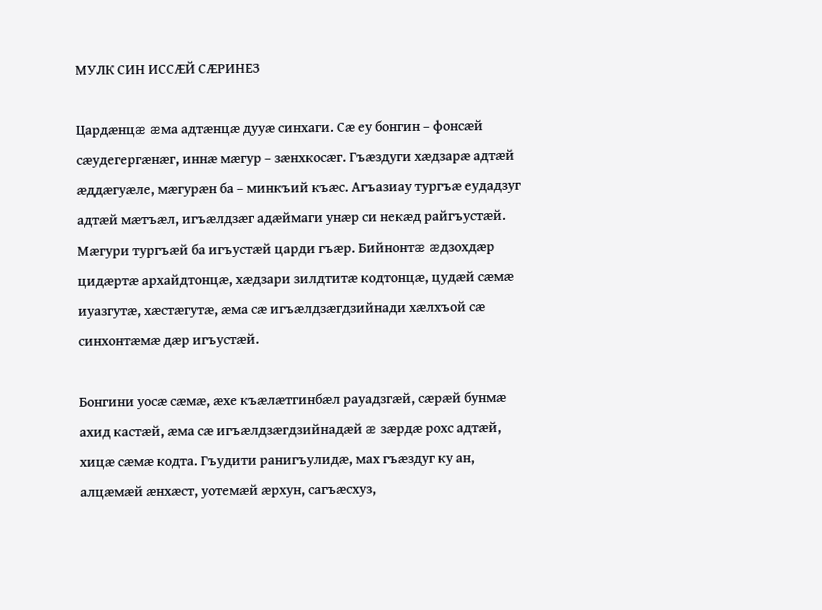МУЛК СИН ИССÆЙ СÆРИНЕЗ

Цардæнцæ æма адтæнцæ дууæ синхаги. Сæ еу бонгин – фонсæй сæудегергæнæг, иннæ мæгур – зæнхкосæг. Гъæздуги хæдзарæ адтæй æддæгуæле, мæгурæн ба – минкъий къæс. Агъазиау тургъæ еудадзуг адтæй мæтъæл, игъæлдзæг адæймаги унæр си некæд райгъустæй. Мæгури тургъæй ба игъустæй царди гъæр. Бийнонтæ æдзохдæр цидæртæ архайдтонцæ, хæдзари зилдтитæ кодтонцæ, цудæй сæмæ иуазгутæ, хæстæгутæ, æма сæ игъæлдзæгдзийнади хæлхъой сæ синхонтæмæ дæр игъустæй.

Бонгини уосæ сæмæ, æхе къæлæтгинбæл рауадзгæй, сæрæй бунмæ ахид кастæй, æма сæ игъæлдзæгдзийнадæй æ зæрдæ рохс адтæй, хицæ сæмæ кодта. Гъудити ранигъулидæ, мах гъæздуг ку ан, алцæмæй æнхæст, уотемæй æрхун, сагъæсхуз,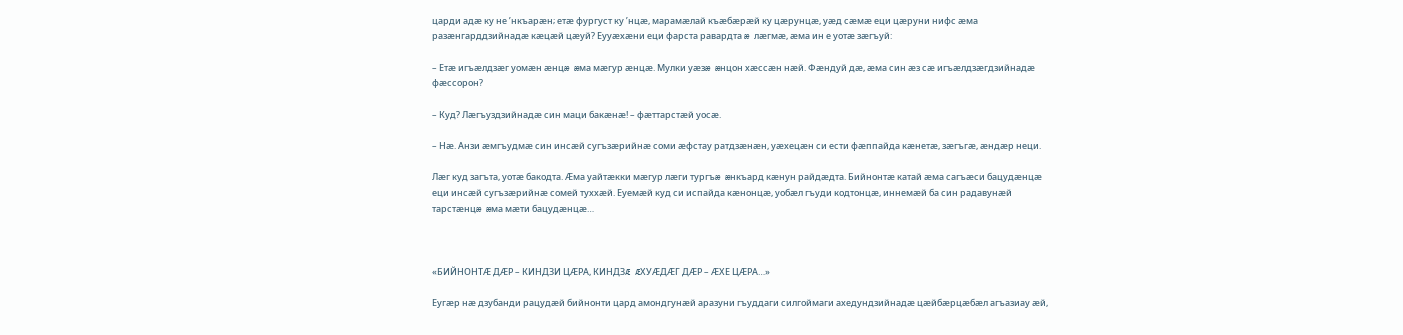царди адæ ку не ’нкъарæн; етæ фургуст ку ’нцæ, марамæлай къæбæрæй ку цæрунцæ, уæд сæмæ еци цæруни нифс æма разæнгарддзийнадæ кæцæй цæуй? Еууæхæни еци фарста равардта æ лæгмæ, æма ин е уотæ зæгъуй:

– Етæ игъæлдзæг уомæн æнцæ æма мæгур æнцæ. Мулки уæзæ æнцон хæссæн нæй. Фæндуй дæ, æма син æз сæ игъæлдзæгдзийнадæ фæссорон?

– Куд? Лæгъуздзийнадæ син маци бакæнæ! – фæттарстæй уосæ.

– Нæ. Анзи æмгъудмæ син инсæй сугъзæрийнæ соми æфстау ратдзæнæн, уæхецæн си ести фæппайда кæнетæ, зæгъгæ, æндæр неци.

Лæг куд загъта, уотæ бакодта. Æма уайтæкки мæгур лæги тургъæ æнкъард кæнун райдæдта. Бийнонтæ катай æма сагъæси бацудæнцæ еци инсæй сугъзæрийнæ сомей туххæй. Еуемæй куд си испайда кæнонцæ, уобæл гъуди кодтонцæ, иннемæй ба син радавунæй тарстæнцæ æма мæти бацудæнцæ…



«БИЙНОНТÆ ДÆР – КИНДЗИ ЦÆРА, КИНДЗÆ ÆХУÆДÆГ ДÆР – ÆХЕ ЦÆРА…»

Еугæр нæ дзубанди рацудæй бийнонти цард амондгунæй аразуни гъуддаги силгоймаги ахедундзийнадæ цæйбæрцæбæл агъазиау æй,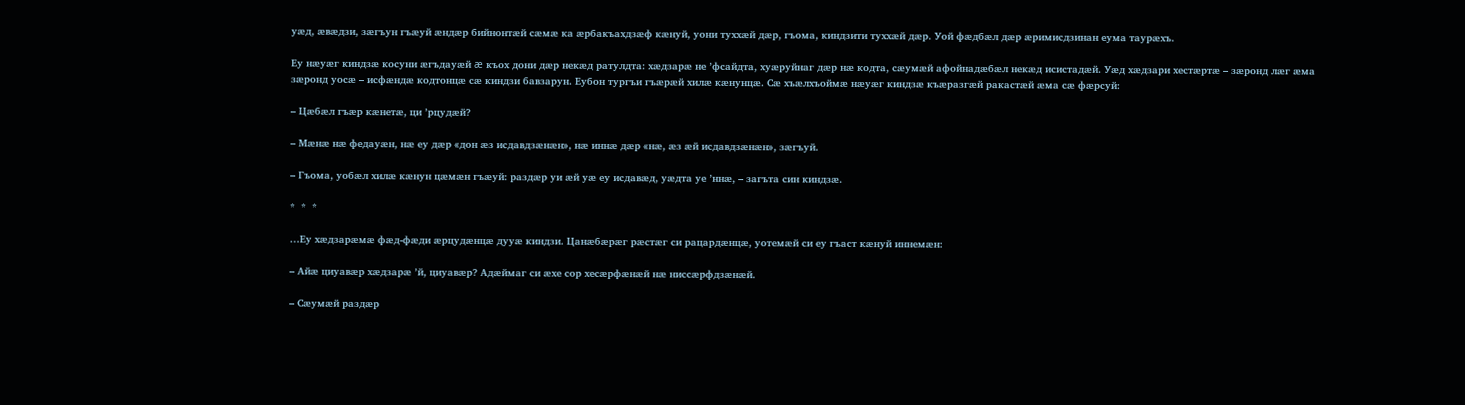уæд, æвæдзи, зæгъун гъæуй æндæр бийнонтæй сæмæ ка æрбакъахдзæф кæнуй, уони туххæй дæр, гъома, киндзити туххæй дæр. Уой фæдбæл дæр æримисдзинан еума таурæхъ.

Еу нæуæг киндзæ косуни æгъдауæй æ къох дони дæр некæд ратулдта: хæдзарæ не ’фсайдта, хуæруйнаг дæр нæ кодта, сæумæй афойнадæбæл некæд исистадæй. Уæд хæдзари хестæртæ – зæронд лæг æма зæронд уосæ – исфæндæ кодтонцæ сæ киндзи бавзарун. Еубон тургъи гъæрæй хилæ кæнунцæ. Сæ хъæлхъоймæ нæуæг киндзæ къæразгæй ракастæй æма сæ фæрсуй:

– Цæбæл гъæр кæнетæ, ци ’рцудæй?

– Мæнæ нæ федауæн, нæ еу дæр «дон æз исдавдзæнæн», нæ иннæ дæр «нæ, æз æй исдавдзæнæн», зæгъуй.

– Гъома, уобæл хилæ кæнун цæмæн гъæуй: раздæр уи æй уæ еу исдавæд, уæдта уе ’ннæ, – загъта син киндзæ.

*  *  *

…Еу хæдзарæмæ фæд-фæди æрцудæнцæ дууæ киндзи. Цанæбæрæг рæстæг си рацардæнцæ, уотемæй си еу гъаст кæнуй иннемæн:

– Айæ циуавæр хæдзарæ ’й, циуавæр? Адæймаг си æхе сор хесæрфæнæй нæ ниссæрфдзæнæй.

– Сæумæй раздæр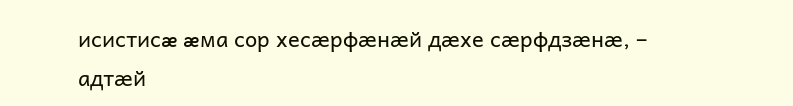исистисæ æма сор хесæрфæнæй дæхе сæрфдзæнæ, – адтæй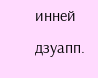инней дзуапп.